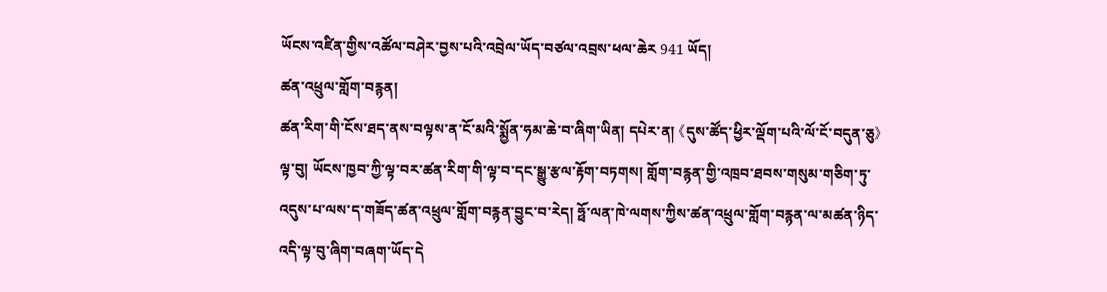ཡོངས་འཛིན་གྱིས་འཚོལ་བཤེར་བྱས་པའི་འབྲེལ་ཡོད་བཙལ་འབྲས་ཕལ་ཆེར 941 ཡོད།
ཚན་འཕྲུལ་གློག་བརྙན།
ཚན་རིག་གི་ངོས་ཐད་ནས་བལྟས་ན་ངོ་མའི་སྨྱོན་ཧམ་ཆེ་བ་ཞིག་ཡིན། དཔེར་ན། 《དུས་ཚོད་ཕྱིར་ལྡོག་པའི་ལོ་ངོ་བདུན་ཅུ》ལྟ་བུ། ཡོངས་ཁྱབ་ཀྱི་ལྟ་བར་ཚན་རིག་གི་ལྟ་བ་དང་སྒྱུ་རྩལ་རྟོག་བཏགས། གློག་བརྙན་གྱི་འཁྲབ་ཐབས་གསུམ་གཅིག་ཏུ་འདུས་པ་ལས་ད་གཟོད་ཚན་འཕྲུལ་གློག་བརྙན་བྱུང་བ་རེད། ཧྥོ་ལན་ཁེ་ལགས་ཀྱིས་ཚན་འཕྲུལ་གློག་བརྙན་ལ་མཚན་ཉིད་འདི་ལྟ་བུ་ཞིག་བཞག་ཡོད་དེ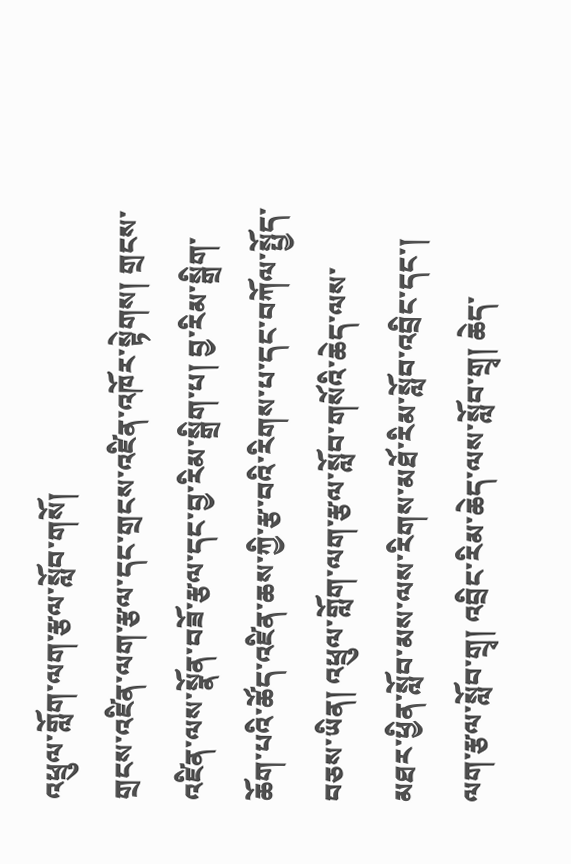འཕྲུལ་གློག་ལག་རྩལ་སློབ་གསོ།
གྲངས་འཛིན་ལག་རྩལ་དང་གྲངས་འཛིན་འཁོར་སྟེགས། གྲངས་འཛིན་ལས་སྣོན་བཟོ་རྩལ་དང་བྱ་རིམ་སྒྲིག་པ། བྱ་རིམ་སྒྲིག་ཆོག་པའི་ཚོད་འཛིན་ཆས་ཀྱི་རྩ་བའི་རིགས་པ་དང་བཀོལ་སྤྱོད་བཅས་ཡིན། འཕྲུལ་གློག་ལག་རྩལ་སློབ་གསོའི་ཆེད་ལས་མཐར་ཕྱིན་སློབ་མས་ལས་རིགས་མཐོ་རིམ་སློབ་འབྲིང་དང་། ལག་རྩལ་སློབ་གྲྭ། འབྲིང་རིམ་ཆེད་ལས་སློབ་གྲྭ། ཆེད་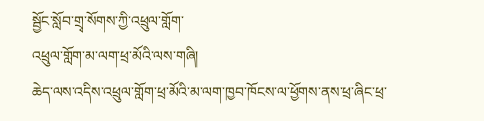སྦྱོང་སློབ་གྲྭ་སོགས་ཀྱི་འཕྲུལ་གློག་
འཕྲུལ་གློག་མ་ལག་ཕྲ་མོའི་ལས་གཞི།
ཆེད་ལས་འདིས་འཕྲུལ་གློག་ཕྲ་མོའི་མ་ལག་ཁྱབ་ཁོངས་ལ་ཕྱོགས་ནས་ཕྲ་ཞིང་ཕྲ་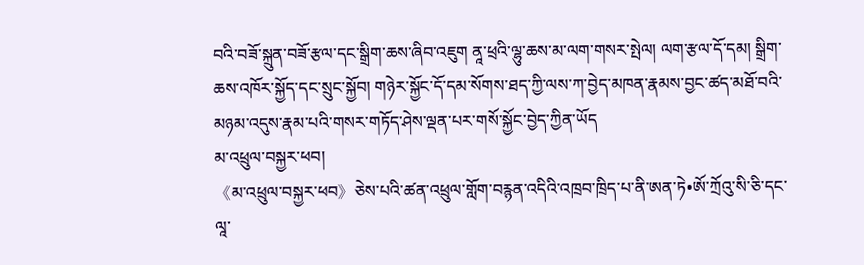བའི་བཟོ་སྐྲུན་བཟོ་རྩལ་དང་སྒྲིག་ཆས་ཞིབ་འཇུག ནཱ་ཕྲའི་ལྷུ་ཆས་མ་ལག་གསར་སྤེལ། ལག་རྩལ་དོ་དམ། སྒྲིག་ཆས་འཁོར་སྐྱོད་དང་སྲུང་སྐྱོབ། གཉེར་སྐྱོང་དོ་དམ་སོགས་ཐད་ཀྱི་ལས་ཀ་བྱེད་མཁན་རྣམས་བྱང་ཚད་མཐོ་བའི་མཉམ་འདུས་རྣམ་པའི་གསར་གཏོད་ཤེས་ལྡན་པར་གསོ་སྐྱོང་བྱེད་ཀྱིན་ཡོད
མ་འཕྲུལ་བསྐྱར་ཕབ།
《མ་འཕྲུལ་བསྐྱར་ཕབ》ཅེས་པའི་ཚན་འཕྲུལ་གློག་བརྙན་འདིའི་འཁྲབ་ཁྲིད་པ་ནི་ཨན་ཏེ•ཨོ་ཀྲོའུ་སི་ཅི་དང་ལཱ་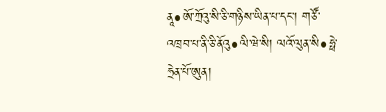ནཱ•ཨོ་ཀྲོའུ་སི་ཅི་གཉིས་ཡིན་པ་དང་། གཙོ་འཁྲབ་པ་ནི་ཅི་ནོའུ•ལི་ཝེ་སི། ལའོ་ལུན་སི•ཧྥེ་ཧྲེན་པོ་ཨུན།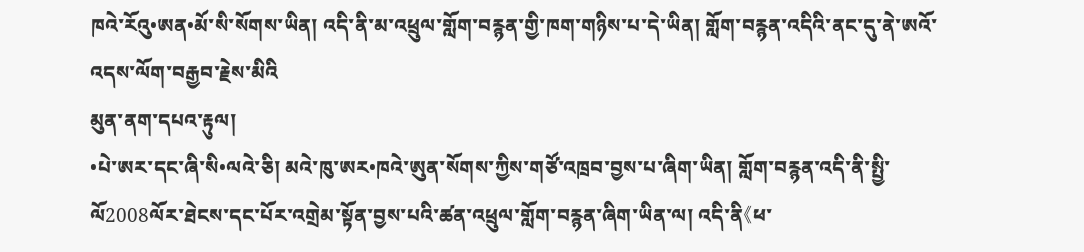ཁའེ་རོའུ•ཨན•མོ་སི་སོགས་ཡིན། འདི་ནི་མ་འཕྲུལ་གློག་བརྙན་གྱི་ཁག་གཉིས་པ་དེ་ཡིན། གློག་བརྙན་འདིའི་ནང་དུ་ནེ་ཨའོ་འདས་ལོག་བརྒྱབ་རྗེས་མིའི
མུན་ནག་དཔའ་རྟུལ།
•པེ་ཨར་དང་ཞི་སི•ལའེ་ཅི། མའེ་ཁུ་ཨར•ཁའེ་ཨུན་སོགས་ཀྱིས་གཙོ་འཁྲབ་བྱས་པ་ཞིག་ཡིན། གློག་བརྙན་འདི་ནི་སྤྱི་ལོ2008ལོར་ཐེངས་དང་པོར་འགྲེམ་སྟོན་བྱས་པའི་ཚན་འཕྲུལ་གློག་བརྙན་ཞིག་ཡིན་ལ། འདི་ནི《ཕ་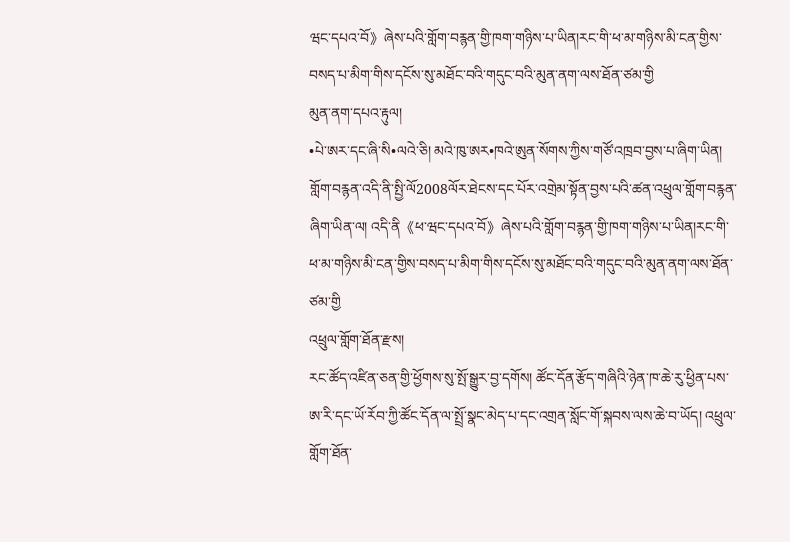ཝང་དཔའ་བོ》ཞེས་པའི་གློག་བརྙན་གྱི་ཁག་གཉིས་པ་ཡིན།རང་གི་ཕ་མ་གཉིས་མི་ངན་གྱིས་བསད་པ་མིག་གིས་དངོས་སུ་མཐོང་བའི་གདུང་བའི་མུན་ནག་ལས་ཐོན་ཙམ་གྱི
མུན་ནག་དཔའ་རྟུལ།
•པེ་ཨར་དང་ཞི་སི•ལའེ་ཅི། མའེ་ཁུ་ཨར•ཁའེ་ཨུན་སོགས་ཀྱིས་གཙོ་འཁྲབ་བྱས་པ་ཞིག་ཡིན། གློག་བརྙན་འདི་ནི་སྤྱི་ལོ2008ལོར་ཐེངས་དང་པོར་འགྲེམ་སྟོན་བྱས་པའི་ཚན་འཕྲུལ་གློག་བརྙན་ཞིག་ཡིན་ལ། འདི་ནི《ཕ་ཝང་དཔའ་བོ》ཞེས་པའི་གློག་བརྙན་གྱི་ཁག་གཉིས་པ་ཡིན།རང་གི་ཕ་མ་གཉིས་མི་ངན་གྱིས་བསད་པ་མིག་གིས་དངོས་སུ་མཐོང་བའི་གདུང་བའི་མུན་ནག་ལས་ཐོན་ཙམ་གྱི
འཕྲུལ་གློག་ཐོན་རྫས།
རང་ཚོད་འཛིན་ཅན་གྱི་ཕྱོགས་སུ་སྤོ་སྒྱུར་བྱ་དགོས། ཚོང་དོན་རྩོད་གཞིའི་ཉེན་ཁ་ཆེ་རུ་ཕྱིན་པས་ཨ་རི་དང་ཡོ་རོབ་ཀྱི་ཚོང་དོན་ལ་སྤྲོ་སྣང་མེད་པ་དང་འགྲན་སློང་གོ་སྐབས་ལས་ཆེ་བ་ཡོད། འཕྲུལ་གློག་ཐོན་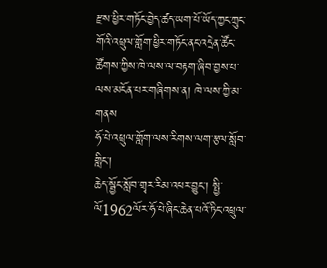རྫས་ཕྱིར་གཏོང་བྱེད་ཚད་ཡག་པོ་ཡོད་ཀྱང་ཀྲུང་གོའི་འཕྲུལ་གློག་ཕྱིར་གཏོང་ནང་འདྲེན་ཚོང་ཚོགས་ཀྱིས་ཁེ་ལས་ལ་བརྟག་ཞིབ་བྱས་པ་ལས་མངོན་པར་གཞིགས་ན། ཁེ་ལས་ཀྱི་མ་གནས
ཧོ་པེ་འཕྲུལ་གློག་ལས་རིགས་ལག་རྩལ་སློབ་གླིང་།
ཆེད་སྦྱོང་སློབ་གྲྭར་རིམ་འཕར་བྱུང་། སྤྱི་ལོ1962ལོར་ཧོ་པེ་ཞིང་ཆེན་པའོ་ཏིང་འཕྲུལ་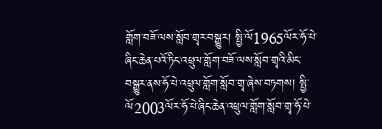གློག་བཟོ་ལས་སློབ་གྲྭར་བསྒྱུར། སྤྱི་ལོ1965ལོར་ཧོ་པེ་ཞིང་ཆེན་པའོ་ཏིང་འཕྲུལ་གློག་བཟོ་ལས་སློབ་གྲྭའི་མིང་བསྒྱུར་ནས་ཧོ་པེ་འཕྲུལ་གློག་སློབ་གྲྭ་ཞེས་བཏགས། སྤྱི་ལོ2003ལོར་ཧོ་པེ་ཞིང་ཆེན་འཕྲུལ་གློག་སློབ་གྲྭ་ཧོ་པེ་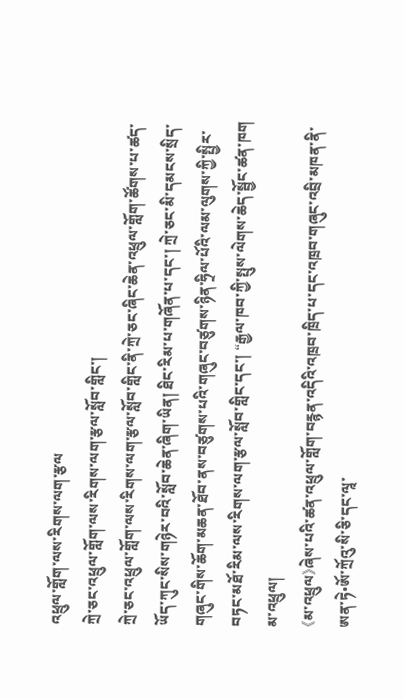འཕྲུལ་གློག་ལས་རིགས་ལག་རྩལ
ཀྲེ་ཅང་འཕྲུལ་གློག་ལས་རིགས་ལག་རྩལ་སློབ་གླིང་།
ཀྲེ་ཅང་འཕྲུལ་གློག་ལས་རིགས་ལག་རྩལ་སློབ་གླིང་ནི་ཀྲེ་ཅང་ཞིང་ཆེན་འཕྲུལ་གློག་ཚོགས་པ་ཚད་ཡོད་ཀུང་སིས་གཉེར་བའི་སློབ་ཆེན་ཞིག་ཡིན། ཐིང་རིམ་པ་གཞོན་པ་དང་། ཀྲེ་ཅང་མི་དམངས་སྲིད་གཞུང་གིས་ཆོག་མཆན་ཐོབ་ནས་བཙུགས་པའི་གཞུང་བཙུགས་ཉིན་ཧྲིལ་པོའི་ལམ་ལུགས་ཀྱི་སྤྱིར་བཏང་མཐོ་རིམ་ལས་རིགས་ལག་རྩལ་སློབ་གླིང་དང་། “རྒྱལ་ཁབ་ཀྱི་སྤུས་ལེགས་ཆེད་སྦྱོང་ཚན་ཁག
མ་འཕྲུལ།
《མ་འཕྲུལ》ཞེས་པའི་ཚན་འཕྲུལ་གློག་བརྙན་འདིའི་འཁྲབ་ཁྲིད་པ་དང་འཁྲབ་གཞུང་འབྲི་མཁན་ནི་ཨན་ཏེ•ཨོ་ཀྲོའུ་སི་ཅི་དང་ལཱ་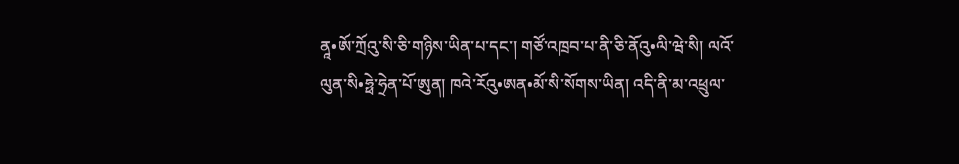ནཱ•ཨོ་ཀྲོའུ་སི་ཅི་གཉིས་ཡིན་པ་དང་། གཙོ་འཁྲབ་པ་ནི་ཅི་ནོའུ•ལི་ཝེ་སི། ལའོ་ལུན་སི•ཧྥེ་ཧྲེན་པོ་ཨུན། ཁའེ་རོའུ•ཨན•མོ་སི་སོགས་ཡིན། འདི་ནི་མ་འཕྲུལ་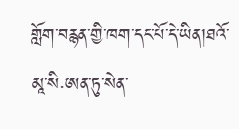གློག་བརྙན་གྱི་ཁག་དང་པོ་དེ་ཡིན།ཐའོ་མཱ་སི·ཨན་ཏུ་སེན་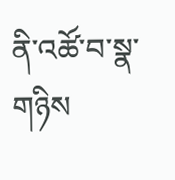ནི་འཚོ་བ་སྣ་གཉིས